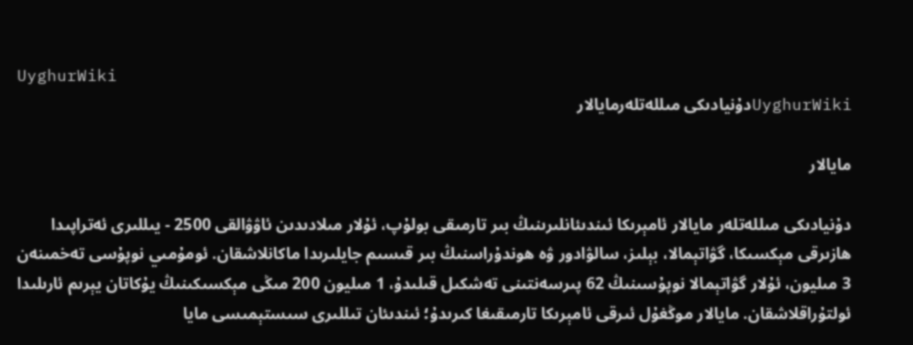UyghurWiki
UyghurWikiدۇنيادىكى مىللەتلەرمايالار

مايالار

دۇنيادىكى مىللەتلەر مايالار ئامېرىكا ئىندىئانلىرىنىڭ بىر تارمىقى بولۇپ، ئۇلار مىلادىدىن ئاۋۋالقى 2500 - يىللىرى ئەتراپىدا ھازىرقى مېكسىكا، گۋاتېمالا، بېلىز، سالۋادور ۋە ھوندۇراسنىڭ بىر قىسىم جايلىرىدا ماكانلاشقان. ئومۇمىي نوپۇسى تەخمىنەن 3 مىليون، ئۇلار گۋاتېمالا نوپۇسىنىڭ 62 پىرسەنتىنى تەشكىل قىلىدۇ، 1 مىليون 200 مىڭى مېكسىكىنىڭ يۇكاتان يېرىم ئارىلىدا ئولتۇراقلاشقان. مايالار موڭغۇل ئىرقى ئامېرىكا تارمىقىغا كىرىدۇ؛ ئىندىئان تىللىرى سىستېمىسى مايا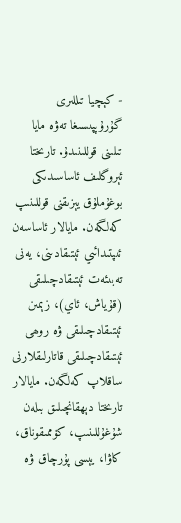- كېچيا تىللىرى گۇرۇپپىسىغا تەۋە مايا تىلىنى قوللىنىدۇ. تارىختا ئېروگلىف ئاساسىدىكى بوغۇملۇق يېزىقنى قوللىنىپ كەلگەن. مايالار ئاساسەن ئىپتىدائىي ئېتىقادىنى، يەنى تەبىئەت ئېتىقادچىلىقى (قۇياش، ئاي)، زېمىن ئېتىقادچىلىقى ۋە روھى ئېتىقادچىلىقى قاتارلىقلارنى ساقلاپ كەلگەن. مايالار تارىختا دېھقانچىلىق بىلەن شۇغۇللىنىپ، كۆممىقوناق، كاۋا، يېسى پۇرچاق ۋە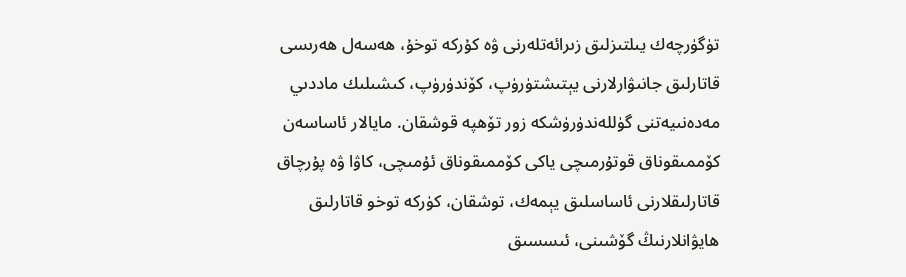تۈگۈرچەك يىلتىزلىق زىرائەتلەرنى ۋە كۇركە توخۇ، ھەسەل ھەرىسى قاتارلىق جانىۋارلارنى يېتىشتۈرۈپ، كۆندۈرۈپ، كىشىلىك ماددىي مەدەنىيەتنى گۈللەندۈرۈشكە زور تۆھپە قوشقان. مايالار ئاساسەن كۆممىقوناق قوتۇرمىچى ياكى كۆممىقوناق ئۇمىچى، كاۋا ۋە پۇرچاق قاتارلىقلارنى ئاساسلىق يېمەك، توشقان، كۈركە توخو قاتارلىق ھايۋانلارنىڭ گۆشىنى، ئىسسىق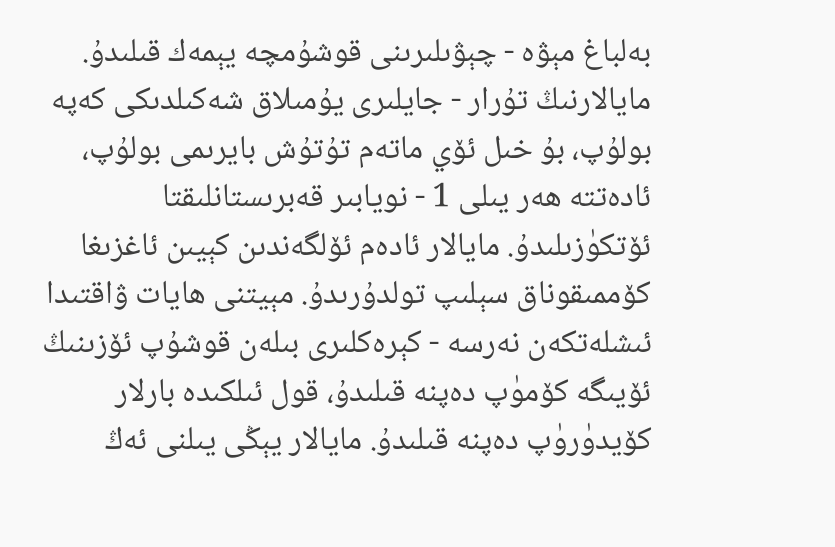بەلباغ مېۋە - چېۋىلىرىنى قوشۇمچە يېمەك قىلىدۇ. مايالارنىڭ تۇرار - جايلىرى يۇمىلاق شەكىلدىكى كەپە بولۇپ، بۇ خىل ئۆي ماتەم تۇتۇش بايرىمى بولۇپ، ئادەتتە ھەر يىلى 1 - نويابىر قەبرىستانلىقتا ئۆتكۈزىلىدۇ. مايالار ئادەم ئۆلگەندىن كېيىن ئاغزىغا كۆممىقوناق سېلىپ تولدۇرىدۇ. مېيتنى ھايات ۋاقتىدا ئىشلەتكەن نەرسە - كېرەكلىرى بىلەن قوشۇپ ئۆزىنىڭ ئۆيىگە كۆمۈپ دەپنە قىلىدۇ، قول ئىلكىدە بارلار كۆيدۈرۈپ دەپنە قىلىدۇ. مايالار يېڭى يىلنى ئەڭ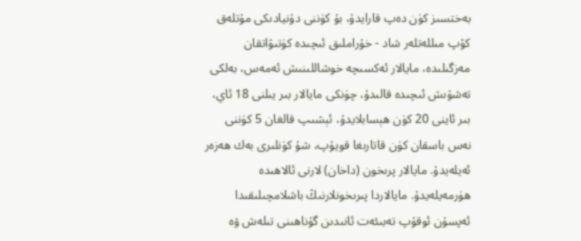بەختسىز كۈن دەپ قارايدۇ، بۇ كۈننى دۇنيادىكى مۇتلەق كۆپ مىللەتلەر شاد - خۇراملىق ئىچىدە كۈتىۋاتقان مەزگىلىدە، مايالار ئەكسىچە خوشاللىنىش ئەمەس، بەلكى تەشۋىش ئىچىدە قالىدۇ، چۈنكى مايالار بىر يىلنى 18 ئاي، بىر ئاينى 20 كۈن ھېسابلايدۇ، ئېشىپ قالغان 5 كۈننى نەس باسقان كۈن قاتارىغا قويۇپ، شۇ كۈنلىرى بەك ھەزەر ئەيلەيدۇ. مايالار پرىخون (داخان) لارنى ئالاھىدە ھۈرمەيلەيدۇ. مايالاردا پىرىخونلارنىڭ باشلامچىلىقىدا ئەپسۇن ئوقۇپ تەبىئەت ئانىدىن گۇناھىنى تىلەش ۋە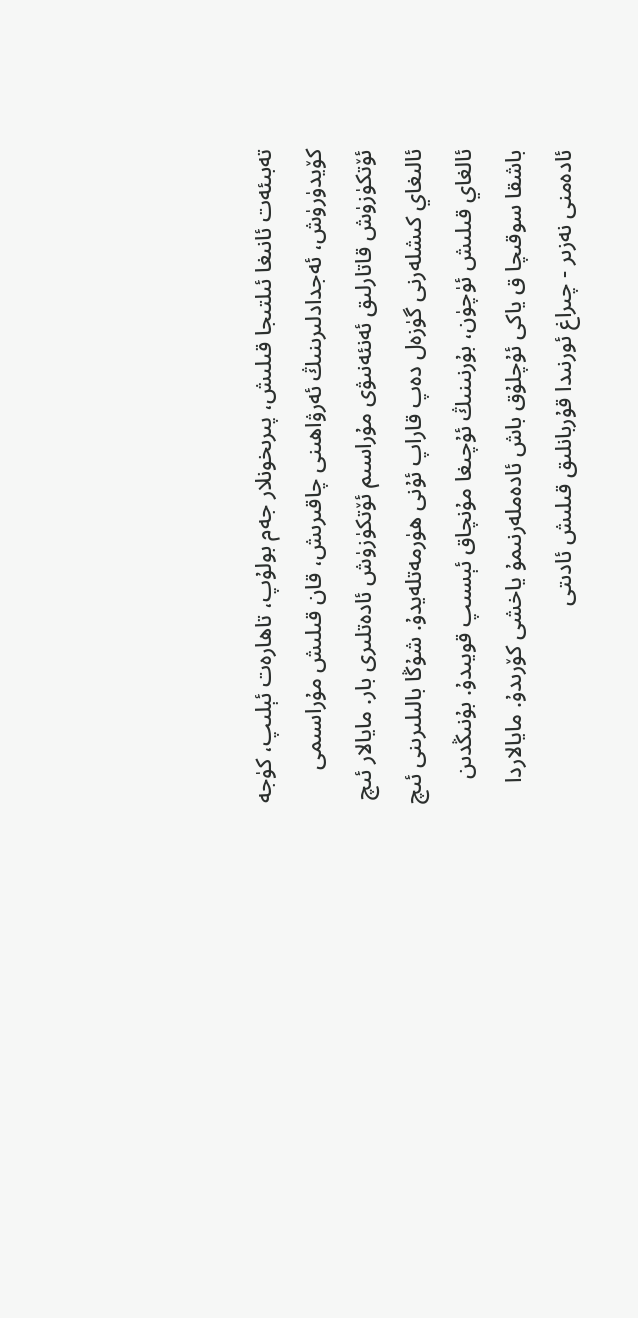تەبىئەت ئانىغا ئىلتىجا قىلىش، پىرىخونلار جەم بولۇپ، تاھارەت ئېلىپ، كۈجە كۆيدۈرۈش، ئەجدادلىرىنىڭ ئەرۋاھىنى چاقىرىش، قان قىلىش مۇراسىمى ئۆتكۈزۈش قاتارلىق ئەنئەنىۋى مۇراسىم ئۆتكۈزۈش ئادەتلىرى بار. مايالار ئىچ ئالىغاي كىشلەرنى گۈزەل دەپ قاراپ ئۇنى ھۈرمەتلەيدۇ. شۇڭا بالىلىرىنى ئىچ ئالغاي قىلىش ئۈچۈن، بۇرنىنىڭ ئۇچىغا مۇنچاق ئېسىپ قويىدۇ. بۇنىڭدىن باشقا سوقىچا ق ياكى ئۇچلۇق باش ئادەملەرنىمۇ ياخشى كۆرىدۇ. مايالاردا ئادەمنى نەزىر - چىراغ ئورنىدا قۇربانلىق قىلىش ئادىتى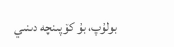بولۇپ، بۇ كۆپىنچە دىنىي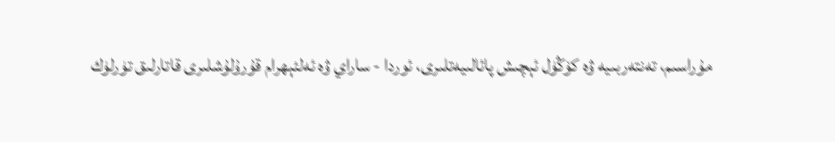مۇراسىم، تەنتەربىيە ۋە كۆڭۈل ئېچىش پائالىيەتلىرى، ئوردا - ساراي ۋە ئەلئېھرام قۇرۇلۇشلىرى قاتارلىق تۈرلۈك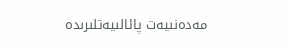مەدەنىيەت پائالىيەتلىرىدە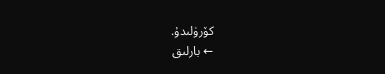كۆرۈلىدۇ.
← بارلىق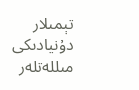تېمىلار دۇنيادىكى مىللەتلەر